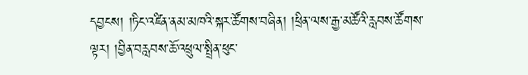དབྱངས། །ཏིང་འཛིན་ནམ་མཁའི་སྐར་ཚོགས་བཞིན། །ཕྲིན་ལས་རྒྱ་མཚོའི་རླབས་ཚོགས་ལྟར། །བྱིན་བརླབས་ཆོ་འཕྲུལ་སྤྲིན་ཕུང་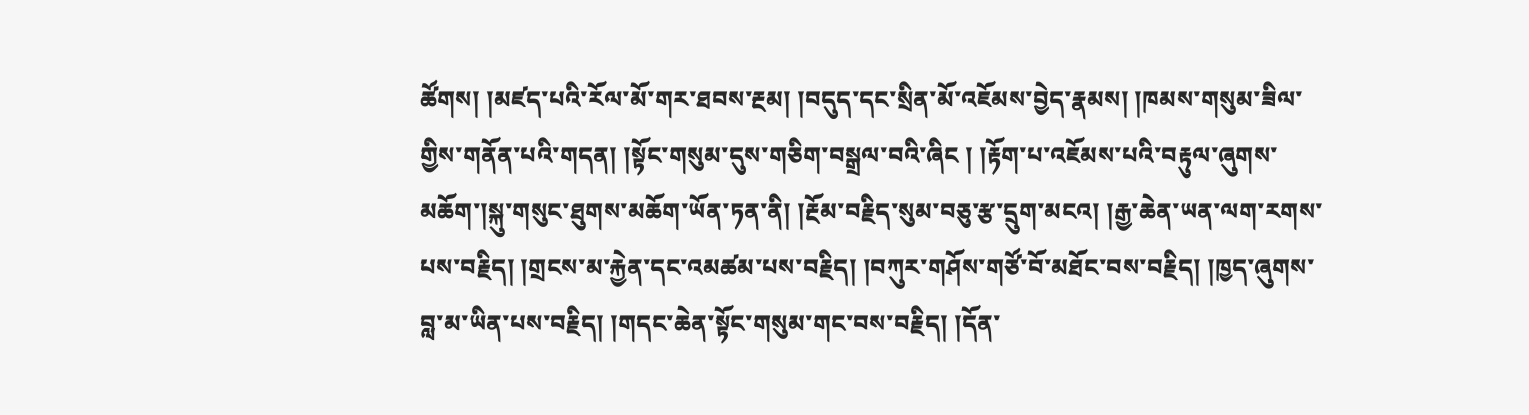ཚོགས། །མཛད་པའི་རོལ་མོ་གར་ཐབས་རྔམ། །བདུད་དང་སྲིན་མོ་འཇོམས་བྱེད་རྣམས། །ཁམས་གསུམ་ཟིལ་གྱིས་གནོན་པའི་གདན། །སྟོང་གསུམ་དུས་གཅིག་བསྒྲལ་བའི་ཞིང ། །རྟོག་པ་འཇོམས་པའི་བརྟུལ་ཞུགས་མཆོག་།སྐུ་གསུང་ཐུགས་མཆོག་ཡོན་ཏན་ནི། །རྔོམ་བརྗིད་སུམ་བཅུ་རྩ་དྲུག་མངའ། །རྒྱ་ཆེན་ཡན་ལག་རགས་པས་བརྗིད། །གྲངས་མ་རྐྱེན་དང་འམཚམ་པས་བརྗིད། །བཀུར་གཤོས་གཙོ་བོ་མཐོང་བས་བརྗིད། །ཁྱད་ཞུགས་བླ་མ་ཡིན་པས་བརྗིད། །གདང་ཆེན་སྟོང་གསུམ་གང་བས་བརྗིད། །དོན་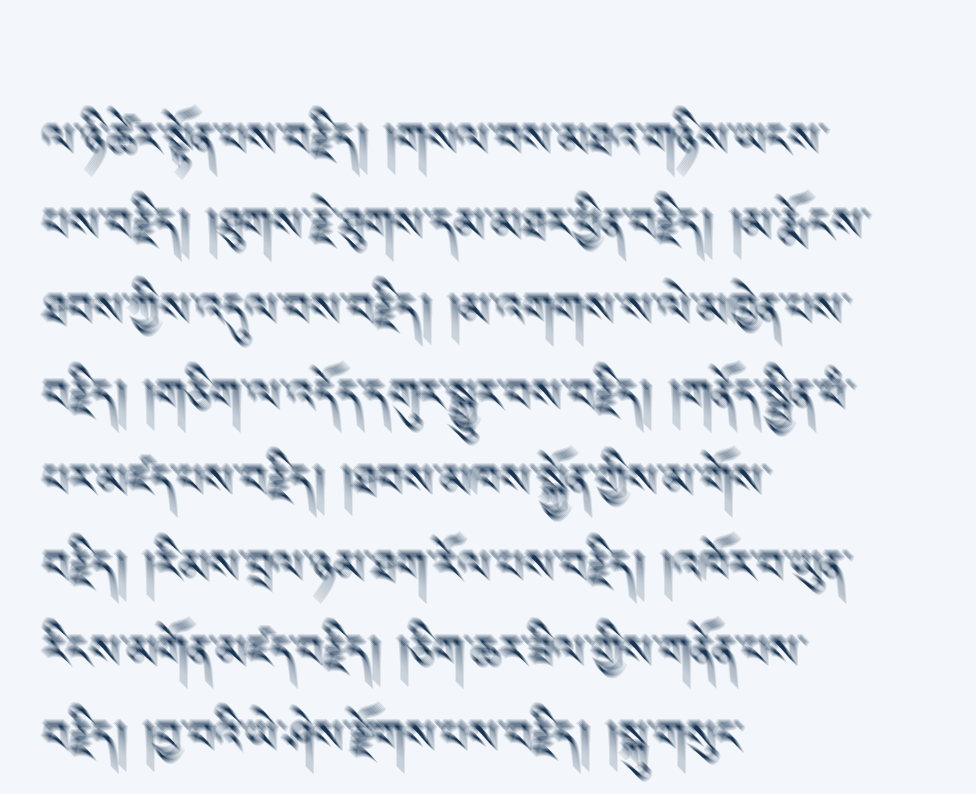ལ་ཉི་ཚེར་སྟོན་པས་བརྗིད། །གསལ་བས་མཐའ་གཉིས་ཡངས་པས་བརྗིད། །ཐུགས་རྗེ་ཐུགས་དམ་མཐར་ཕྱིན་བརྗིད། །མ་རྨོངས་ཐབས་ཀྱིས་འདུལ་བས་བརྗིད། །མ་འགགས་ས་ལེ་མཁྱེན་པས་བརྗིད། །གཅིག་ལ་འདོད་དགུར་སྒྱུར་བས་བརྗིད། །གནོད་སྦྱིན་ཕཾ་པར་མཛད་པས་བརྗིད། །ཐབས་མཁས་སྐྱོན་གྱིས་མ་གོས་བརྗིད། །རིམས་བྲལ་ཉམ་ཐག་རོལ་པས་བརྗིད། །འཁོར་བ་ཡུན་རིངས་མགོན་མཛད་བརྗིད། །ཅིག་ཆར་ཟིལ་གྱིས་གནོན་པས་བརྗིད། །བྱ་བའི་ཡེ་ཤེས་རྫོགས་པས་བརྗིད། །སྐུ་གསུང་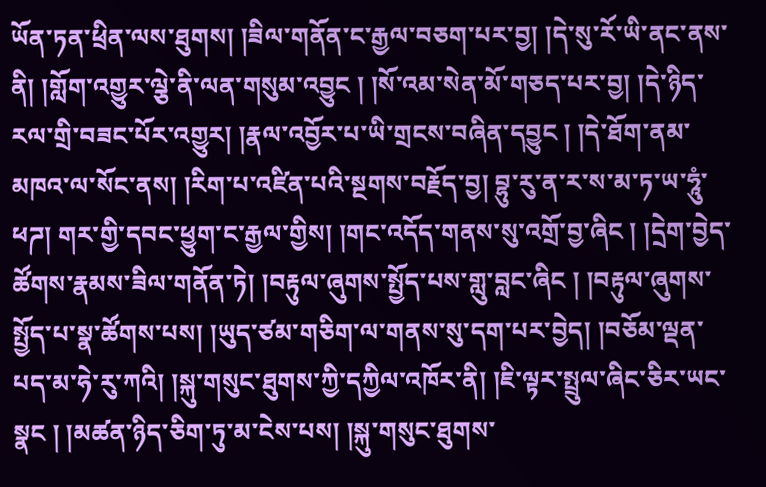ཡོན་ཏན་ཕྲིན་ལས་ཐུགས། །ཟིལ་གནོན་ང་རྒྱལ་བཅག་པར་བྱ། །དེ་སུ་རོ་ཡི་ནང་ནས་ནི། །གློག་འགྱུར་ལྕེ་ནི་ལན་གསུམ་འབྱུང ། །སོ་འམ་སེན་མོ་གཅད་པར་བྱ། །དེ་ཉིད་རལ་གྲི་བཟང་པོར་འགྱུར། །རྣལ་འབྱོར་པ་ཡི་གྲངས་བཞིན་དབྱུང ། །དེ་ཐོག་ནམ་མཁའ་ལ་སོང་ནས། །རིག་པ་འཛིན་པའི་སྔགས་བརྗོད་བྱ། བྷུ་རུ་ན་ར་ས་མ་ཏ་ཡ་ཧཱུཾ་ཕཌ། གར་གྱི་དབང་ཕྱུག་ང་རྒྱལ་གྱིས། །གང་འདོད་གནས་སུ་འགྲོ་བྱ་ཞིང ། །དྲེག་བྱེད་ཚོགས་རྣམས་ཟིལ་གནོན་ཏེ། །བརྟུལ་ཞུགས་སྤྱོད་པས་གླུ་བླང་ཞིང ། །བརྟུལ་ཞུགས་སྤྱོད་པ་སྣ་ཚོགས་པས། །ཡུད་ཙམ་གཅིག་ལ་གནས་སུ་དག་པར་བྱེད། །བཅོམ་ལྡན་པད་མ་ཧེ་རུ་ཀའི། །སྐུ་གསུང་ཐུགས་ཀྱི་དཀྱིལ་འཁོར་ནི། །ཇི་ལྟར་སྤྲུལ་ཞིང་ཅིར་ཡང་སྣང ། །མཚན་ཉིད་ཅིག་ཏུ་མ་ངེས་པས། །སྐུ་གསུང་ཐུགས་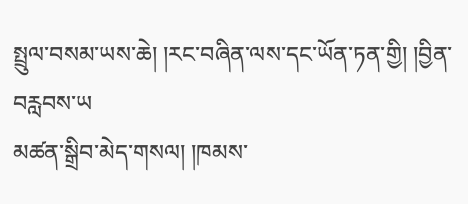སྤྲུལ་བསམ་ཡས་ཆེ། །རང་བཞིན་ལས་དང་ཡོན་ཏན་གྱི། །བྱིན་བརླབས་ཡ
མཚན་སྒྲིབ་མེད་གསལ། །ཁམས་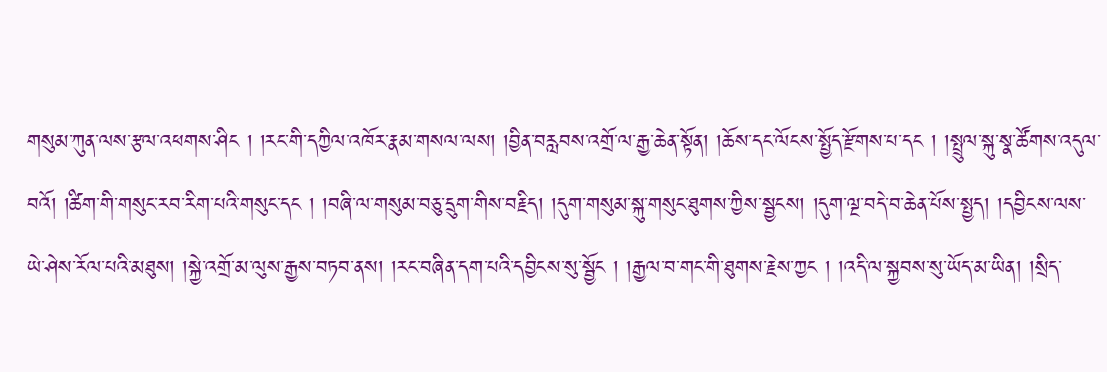གསུམ་ཀུན་ལས་རྩལ་འཕགས་ཤིང ། །རང་གི་དཀྱིལ་འཁོར་རྣམ་གསལ་ལས། །བྱིན་བརླབས་འགྲོ་ལ་རྒྱ་ཆེན་སྟོན། །ཆོས་དང་ལོངས་སྤྱོད་རྫོགས་པ་དང ། །སྤྲུལ་སྐུ་སྣ་ཚོགས་འདུལ་བའོ། །ཚིག་གི་གསུང་རབ་རིག་པའི་གསུང་དང ། །བཞི་ལ་གསུམ་བཅུ་དྲུག་གིས་བརྗིད། །དུག་གསུམ་སྐུ་གསུང་ཐུགས་ཀྱིས་སྦྱངས། །དུག་ལྔ་བདེ་བ་ཆེན་པོས་སྤྱད། །དབྱིངས་ལས་ཡེ་ཤེས་རོལ་པའི་མཐུས། །སྐྱེ་འགྲོ་མ་ལུས་རྒྱས་བཏབ་ནས། །རང་བཞིན་དག་པའི་དབྱིངས་སུ་སྦྱོང ། །རྒྱལ་བ་གང་གི་ཐུགས་རྗེས་ཀྱང ། །འདི་ལ་སྐྱབས་སུ་ཡོད་མ་ཡིན། །སྲིད་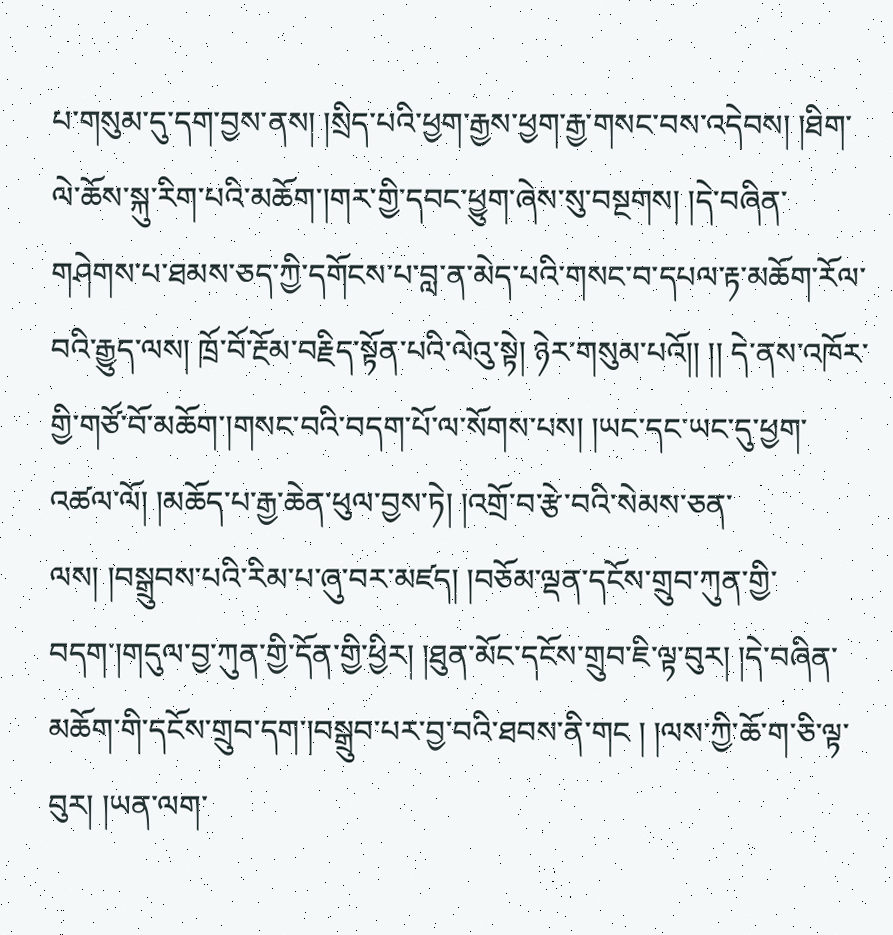པ་གསུམ་དུ་དག་བྱས་ནས། །སྲིད་པའི་ཕྱག་རྒྱས་ཕྱག་རྒྱ་གསང་བས་འདེབས། །ཐིག་ལེ་ཆོས་སྐུ་རིག་པའི་མཆོག་།གར་གྱི་དབང་ཕྱུག་ཞེས་སུ་བསྔགས། །དེ་བཞིན་གཤེགས་པ་ཐམས་ཅད་ཀྱི་དགོངས་པ་བླ་ན་མེད་པའི་གསང་བ་དཔལ་རྟ་མཆོག་རོལ་བའི་རྒྱུད་ལས། ཁྲོ་བོ་རྔོམ་བརྗིད་སྟོན་པའི་ལེའུ་སྟེ། ཉེར་གསུམ་པའོ།། །། དེ་ནས་འཁོར་གྱི་གཙོ་བོ་མཆོག་།གསང་བའི་བདག་པོ་ལ་སོགས་པས། །ཡང་དང་ཡང་དུ་ཕྱག་འཚལ་ལོ། །མཆོད་པ་རྒྱ་ཆེན་ཕུལ་བྱས་ཏེ། །འགྲོ་བ་རྩེ་བའི་སེམས་ཅན་ལས། །བསྒྲུབས་པའི་རིམ་པ་ཞུ་བར་མཛད། །བཅོམ་ལྡན་དངོས་གྲུབ་ཀུན་གྱི་བདག་།གདུལ་བྱ་ཀུན་གྱི་དོན་གྱི་ཕྱིར། །ཐུན་མོང་དངོས་གྲུབ་ཇི་ལྟ་བུར། །དེ་བཞིན་མཆོག་གི་དངོས་གྲུབ་དག་།བསྒྲུབ་པར་བྱ་བའི་ཐབས་ནི་གང ། །ལས་ཀྱི་ཆོ་ག་ཅི་ལྟ་བུར། །ཡན་ལག་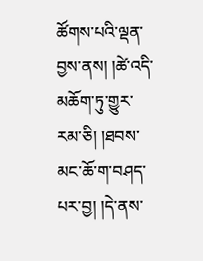ཚོགས་པའི་ལྡན་བྱས་ནས། །ཚེ་འདི་མཆོག་ཏུ་གྱུར་རམ་ཅི། །ཐབས་མང་ཆོ་ག་བཤད་པར་བྱ། །དེ་ནས་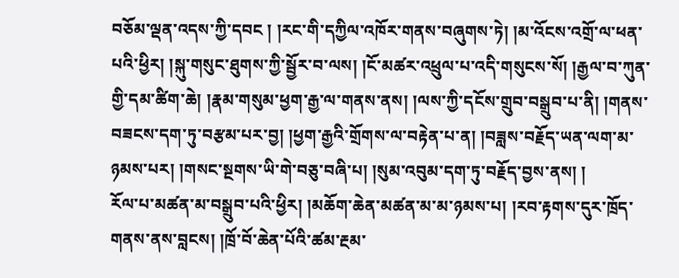བཅོམ་ལྡན་འདས་ཀྱི་དབང ། །རང་གི་དཀྱིལ་འཁོར་གནས་བཞུགས་ཏེ། །མ་འོངས་འགྲོ་ལ་ཕན་པའི་ཕྱིར། །སྐུ་གསུང་ཐུགས་ཀྱི་སྦྱོར་བ་ལས། །ངོ་མཚར་འཕྲུལ་པ་འདི་གསུངས་སོ། །རྒྱལ་བ་ཀུན་གྱི་དམ་ཚིག་ཆེ། །རྣམ་གསུམ་ཕྱག་རྒྱ་ལ་གནས་ནས། །ལས་ཀྱི་དངོས་གྲུབ་བསྒྲུབ་པ་ནི། །གནས་བཟངས་དག་ཏུ་བརྩམ་པར་བྱ། །ཕྱག་རྒྱའི་གྲོགས་ལ་བརྟེན་པ་ན། །བཟླས་བརྗོད་ཡན་ལག་མ་ཉམས་པར། །གསང་སྔགས་ཡི་གེ་བཅུ་བཞི་པ། །སུམ་འབུམ་དག་ཏུ་བརྗོད་བྱས་ནས། །
རོལ་པ་མཚན་མ་བསྒྲུབ་པའི་ཕྱིར། །མཆོག་ཆེན་མཚན་མ་མ་ཉམས་པ། །རབ་རྟགས་དུར་ཁྲོད་གནས་ནས་བླངས། །ཁྲོ་བོ་ཆེན་པོའི་ཚམ་རྔམ་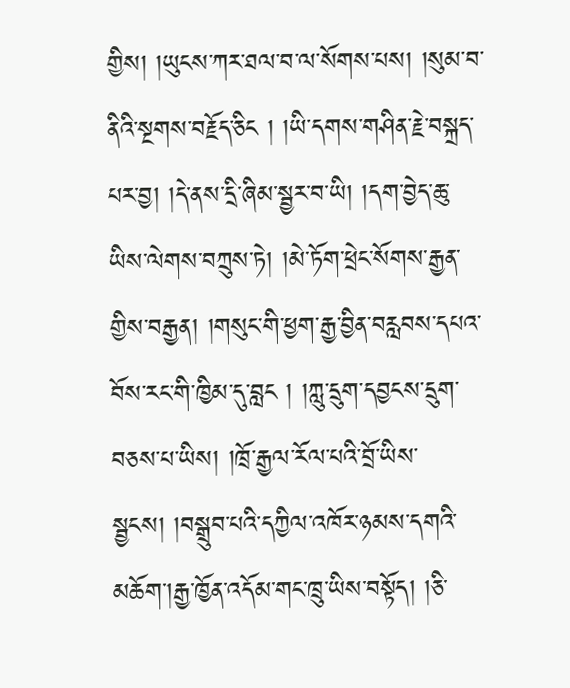གྱིས། །ཡུངས་ཀར་ཐལ་བ་ལ་སོགས་པས། །སུམ་བ་ནིའི་སྔགས་བརྗོད་ཅིང ། །ཡི་དགས་གཤིན་རྗེ་བསྐྲད་པར་བྱ། །དེ་ནས་དྲི་ཞིམ་སྦྱར་བ་ཡི། །དག་བྱེད་ཆུ་ཡིས་ལེགས་བཀྲུས་ཏེ། །མེ་ཏོག་ཕྲེང་སོགས་རྒྱན་གྱིས་བརྒྱན། །གསུང་གི་ཕྱག་རྒྱ་བྱིན་བརླབས་དཔའ་བོས་རང་གི་ཁྱིམ་དུ་བླང ། །ཀླུ་དྲུག་དབྱངས་དྲུག་བཅས་པ་ཡིས། །ཁྲོ་རྒྱལ་རོལ་པའི་བྲོ་ཡིས་སྦྱངས། །བསྒྲུབ་པའི་དཀྱིལ་འཁོར་ཉམས་དགའི་མཆོག་།རྒྱ་ཁྱོན་འདོམ་གང་ཁྲུ་ཡིས་བསྟོད། །ཅི་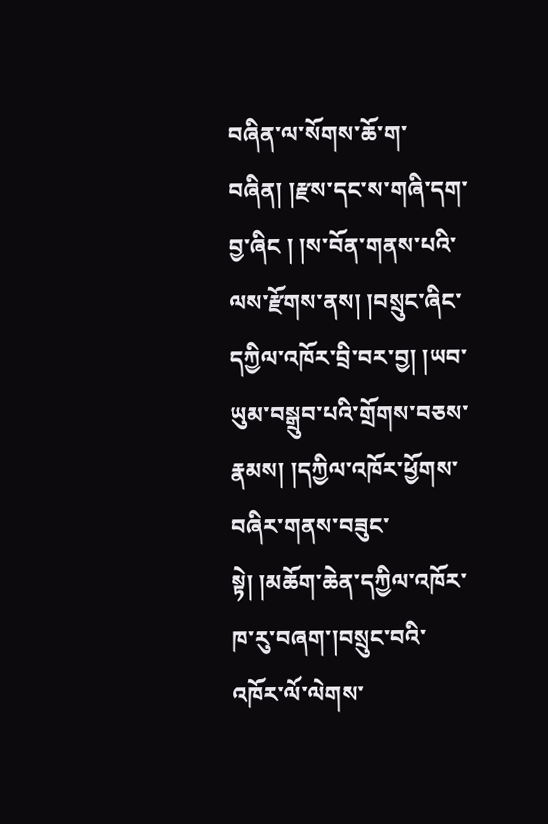བཞིན་ལ་སོགས་ཆོ་ག་བཞིན། །རྫས་དང་ས་གཞི་དག་བྱ་ཞིང ། །ས་བོན་གནས་པའི་ལས་རྫོགས་ནས། །བསྲུང་ཞིང་དཀྱིལ་འཁོར་བྲི་བར་བྱ། །ཡབ་ཡུམ་བསྒྲུབ་པའི་གྲོགས་བཅས་རྣམས། །དཀྱིལ་འཁོར་ཕྱོགས་བཞིར་གནས་བཟུང་སྟེ། །མཆོག་ཆེན་དཀྱིལ་འཁོར་ཁ་རུ་བཞག་།བསྲུང་བའི་འཁོར་ལོ་ལེགས་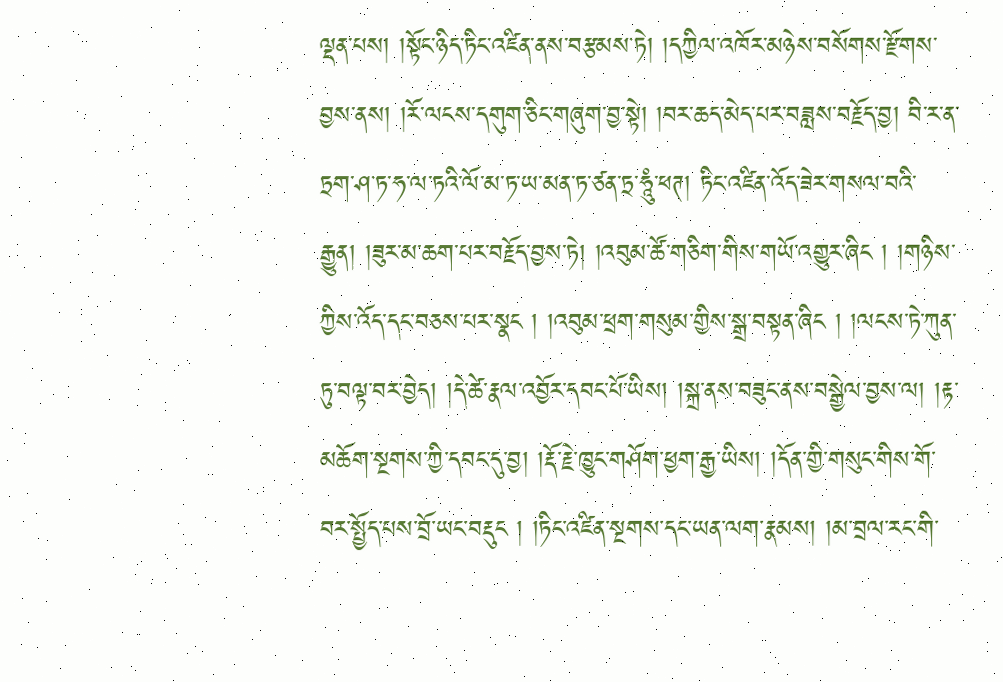ལྡན་པས། །སྟོང་ཉིད་ཏིང་འཛིན་ནས་བརྩམས་ཏེ། །དཀྱིལ་འཁོར་མཉེས་བསོགས་རྫོགས་བྱས་ནས། །རོ་ལངས་དགུག་ཅིང་གཞུག་བྱ་སྟེ། །བར་ཆད་མེད་པར་བཟླས་བརྗོད་བྱ། བི་ར་ན་ཏྲག་ཤ་ཏ་ཧ་ལ་ཏའི་ལོ་མ་ཏ་ཡ་མན་ཏ་ཙན་ཏྲ་ཧཱུཾ་ཕཊ། ཏིང་འཛིན་འོད་ཟེར་གསལ་བའི་རྒྱུན། །ཟུར་མ་ཆག་པར་བརྗོད་བྱས་ཏེ། །འབུམ་ཚོ་གཅིག་གིས་གཡོ་འགྱུར་ཞིང ། །གཉིས་ཀྱིས་འོད་དང་བཅས་པར་སྣང ། །འབུམ་ཕྲག་གསུམ་གྱིས་སྒྲ་བསྟན་ཞིང ། །ལངས་ཏེ་ཀུན་ཏུ་བལྟ་བར་བྱེད། །དེ་ཚེ་རྣལ་འབྱོར་དབང་པོ་ཡིས། །སྐྲ་ནས་བཟུང་ནས་བསྒྱེལ་བྱས་ལ། །རྟ་མཆོག་སྔགས་ཀྱི་དབང་དུ་བྱ། །རྡོ་རྗེ་ཁྱུང་གཤོག་ཕྱག་རྒྱ་ཡིས། །དོན་གྱི་གསུང་གིས་གོ་བར་སྤྱོད་པས་བྲོ་ཡང་བརྡུང ། །ཏིང་འཛིན་སྔགས་དང་ཡན་ལག་རྣམས། །མ་བྲལ་རང་གི་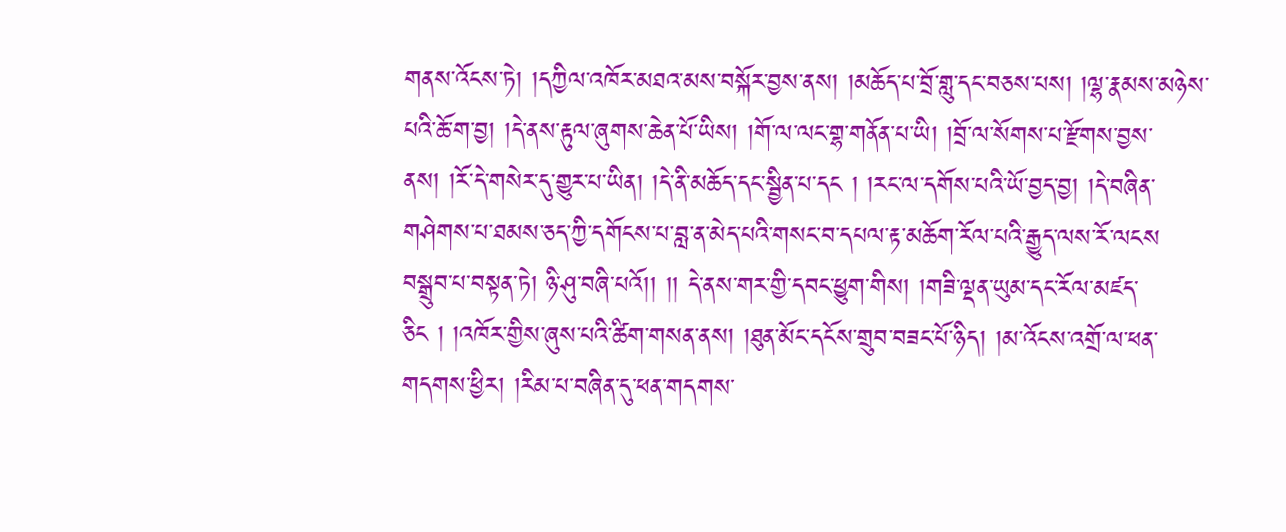གནས་འོངས་ཏེ། །དཀྱིལ་འཁོར་མཐའ་མས་བསྐོར་བྱས་ནས། །མཆོད་པ་བྲོ་གླུ་དང་བཅས་པས། །ལྷ་རྣམས་མཉེས་པའི་ཆོ་ག་བྱ། །དེ་ནས་རྟུལ་ཞུགས་ཆེན་པོ་ཡིས། །གོ་ལ་ལང་གྷ་གནོན་པ་ཡི། །བྲོ་ལ་སོགས་པ་རྫོགས་བྱས་ནས། །རོ་དེ་གསེར་དུ་གྱུར་པ་ཡིན། །དེ་ནི་མཆོད་དང་སྦྱིན་པ་དང ། །རང་ལ་དགོས་པའི་ཡོ་བྱད་བྱ། །དེ་བཞིན་གཤེགས་པ་ཐམས་ཅད་ཀྱི་དགོངས་པ་བླ་ན་མེད་པའི་གསང་བ་དཔལ་རྟ་མཆོག་རོལ་པའི་རྒྱུད་ལས་རོ་ལངས
བསྒྲུབ་པ་བསྟན་ཏེ། ཉི་ཤུ་བཞི་པའོ།། །། དེ་ནས་གར་གྱི་དབང་ཕྱུག་གིས། །གཟི་ལྡན་ཡུམ་དང་རོལ་མཛད་ཅིང ། །འཁོར་གྱིས་ཞུས་པའི་ཚིག་གསན་ནས། །ཐུན་མོང་དངོས་གྲུབ་བཟང་པོ་ཉིད། །མ་འོངས་འགྲོ་ལ་ཕན་གདགས་ཕྱིར། །རིམ་པ་བཞིན་དུ་ཕན་གདགས་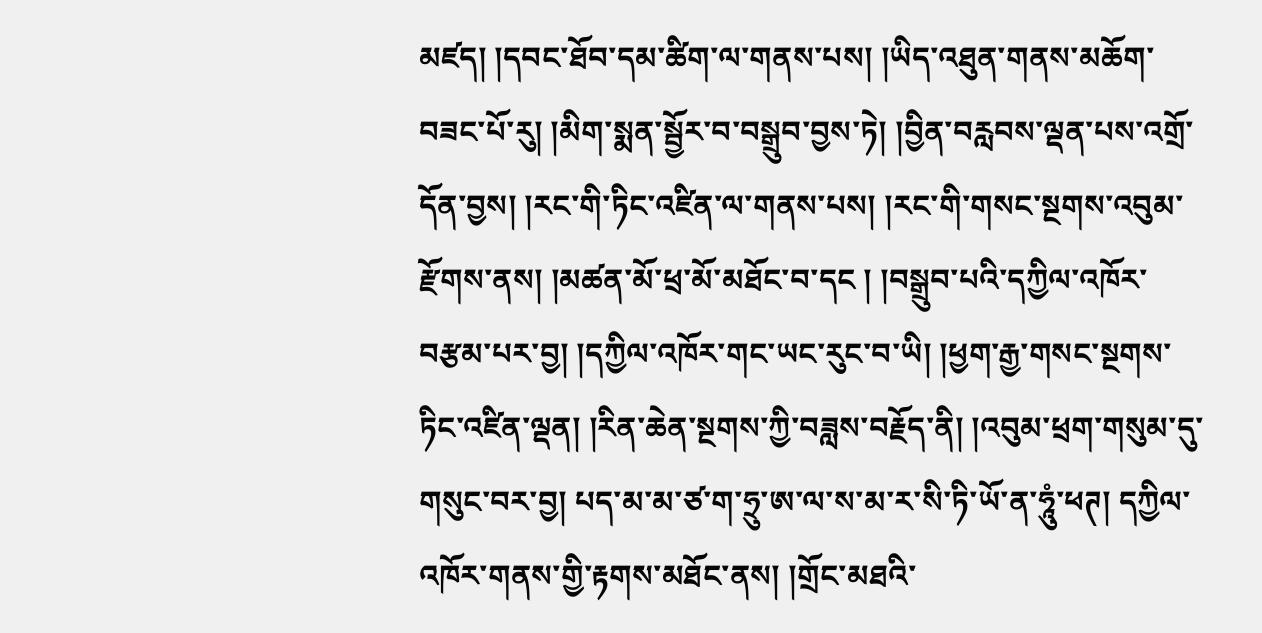མཛད། །དབང་ཐོབ་དམ་ཚིག་ལ་གནས་པས། །ཡིད་འཐུན་གནས་མཆོག་བཟང་པོ་རུ། །མིག་སྨན་སྦྱོར་བ་བསྒྲུབ་བྱས་ཏེ། །བྱིན་བརླབས་ལྡན་པས་འགྲོ་དོན་བྱས། །རང་གི་ཏིང་འཛིན་ལ་གནས་པས། །རང་གི་གསང་སྔགས་འབུམ་རྫོགས་ནས། །མཚན་མོ་ཕྲ་མོ་མཐོང་བ་དང ། །བསྒྲུབ་པའི་དཀྱིལ་འཁོར་བརྩམ་པར་བྱ། །དཀྱིལ་འཁོར་གང་ཡང་རུང་བ་ཡི། །ཕྱག་རྒྱ་གསང་སྔགས་ཏིང་འཛིན་ལྡན། །རིན་ཆེན་སྔགས་ཀྱི་བཟླས་བརྗོད་ནི། །འབུམ་ཕྲག་གསུམ་དུ་གསུང་བར་བྱ། པད་མ་མ་ཙ་ག་ཧྲུ་ཨ་ལ་ས་མ་ར་སི་ཏི་ཡོ་ན་ཧཱུཾ་ཕཊ། དཀྱིལ་འཁོར་གནས་གྱི་རྟགས་མཐོང་ནས། །གྲོང་མཐའི་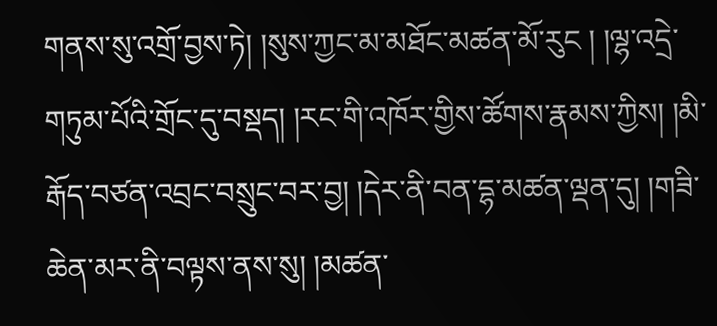གནས་སུ་འགྲོ་བྱས་ཏེ། །སུས་ཀྱང་མ་མཐོང་མཚན་མོ་རུང ། །ལྷ་འདྲེ་གཏུམ་པོའི་གྲོང་དུ་བསྡད། །རང་གི་འཁོར་གྱིས་ཚོགས་རྣམས་ཀྱིས། །མི་རྒོད་བཙན་འབྲང་བསྲུང་བར་བྱ། །དེར་ནི་བན་དྷ་མཚན་ལྡན་དུ། །གཟི་ཆེན་མར་ནི་བལྟས་ནས་སུ། །མཚན་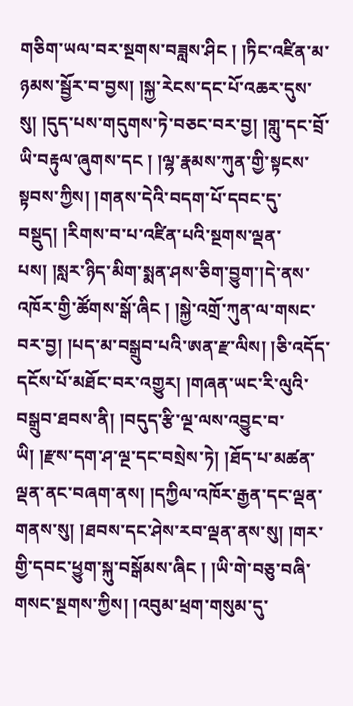གཅིག་ཡལ་བར་སྔགས་བཟླས་ཤིང ། །ཏིང་འཛིན་མ་ཉམས་སྦྱོར་བ་བྱས། །སྐྱ་རེངས་དང་པོ་འཆར་དུས་སུ། །དུད་པས་གདུགས་ཏེ་བཅང་བར་བྱ། །གླུ་དང་བྲོ་ཡི་བརྟུལ་ཞུགས་དང ། །ལྷ་རྣམས་ཀུན་གྱི་སྟངས་སྟབས་ཀྱིས། །གནས་དེའི་བདག་པོ་དབང་དུ་བསྡུད། །རིགས་བ་པ་འཛིན་པའི་སྔགས་ལྡན་པས། །སླར་ཉིད་མིག་སྨན་ཤས་ཅིག་བྱུག་།དེ་ནས་འཁོར་གྱི་ཚོགས་སྒོ་ཞིང ། །སྐྱེ་འགྲོ་ཀུན་ལ་གསང་བར་བྱ། །པད་མ་བསྒྲུབ་པའི་ཨན་རྫ་ལིས། །ཅི་འདོད་དངོས་པོ་མཐོང་བར་འགྱུར། །གཞན་ཡང་རི་ལུའི་བསྒྲུབ་ཐབས་ནི། །བདུད་རྩི་ལྔ་ལས་འབྱུང་བ་ཡི། །རྫས་དག་ཤ་ལྔ་དང་བསྲེས་ཏེ། །ཐོད་པ་མཚན་ལྡན་ནང་བཞག་ནས། །དཀྱིལ་འཁོར་རྒྱན་དང་ལྡན་གནས་སུ། །ཐབས་དང་ཤེས་རབ་ལྡན་ནས་སུ། །གར་གྱི་དབང་ཕྱུག་སྐུ་བསྒོམས་ཞིང ། །ཡི་གེ་བཅུ་བཞི་གསང་སྔགས་ཀྱིས། །འབུམ་ཕྲག་གསུམ་དུ་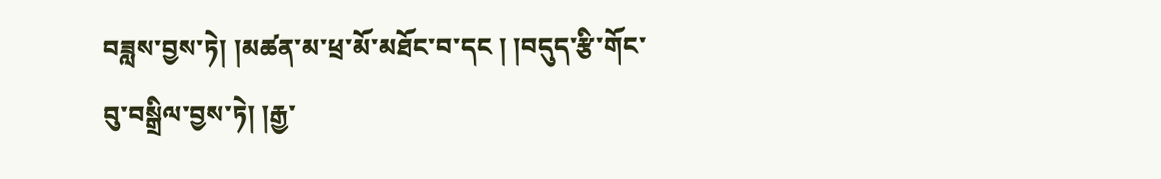བཟླས་བྱས་ཏེ། །མཚན་མ་ཕྲ་མོ་མཐོང་བ་དང ། །བདུད་རྩི་གོང་བུ་བསྒྲིལ་བྱས་ཏེ། །རྒྱ་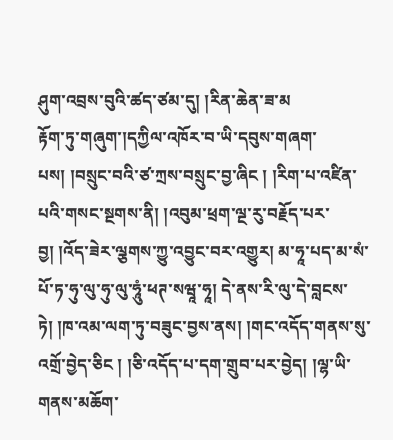ཤུག་འབྲས་བུའི་ཚད་ཙམ་དུ། །རིན་ཆེན་ཟ་མ
རྟོག་ཏུ་གཞུག་།དཀྱིལ་འཁོར་བ་ཡི་དབུས་གཞག་པས། །བསྲུང་བའི་ཙ་ཀྲས་བསྲུང་བྱ་ཞིང ། །རིག་པ་འཛིན་པའི་གསང་སྔགས་ནི། །འབུམ་ཕྲག་ལྔ་རུ་བརྗོད་པར་བྱ། །འོད་ཟེར་ལྕགས་ཀྱུ་འབྱུང་བར་འགྱུར། མ་ཧཱ་པད་མ་སཾ་པོ་ཏ་ཧུ་ལུ་ཧུ་ལུ་ཧཱུཾ་ཕཊ་སཝཱ་ཧཱ། དེ་ནས་རི་ལུ་དེ་བླངས་ཏེ། །ཁ་འམ་ལག་ཏུ་བཟུང་བྱས་ནས། །གང་འདོད་གནས་སུ་འགྲོ་བྱེད་ཅིང ། །ཅི་འདོད་པ་དག་གྲུབ་པར་བྱེད། །ལྷ་ཡི་གནས་མཆོག་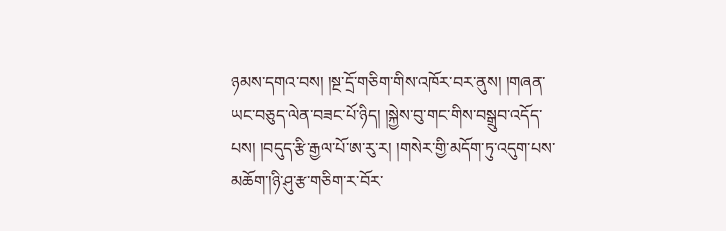ཉམས་དགའ་བས། །སྔ་དྲོ་གཅིག་གིས་འཁོར་བར་ནུས། །གཞན་ཡང་བཅུད་ལེན་བཟང་པོ་ཉིད། །སྐྱེས་བུ་གང་གིས་བསྒྲུབ་འདོད་པས། །བདུད་རྩི་རྒྱལ་པོ་ཨ་རུ་ར། །གསེར་གྱི་མདོག་ཏུ་འདུག་པས་མཆོག་།ཉི་ཤུ་རྩ་གཅིག་ར་བོར་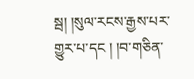སྦ། །སུལ་རངས་རྒྱས་པར་གྱུར་པ་དང ། །བ་གཅིན་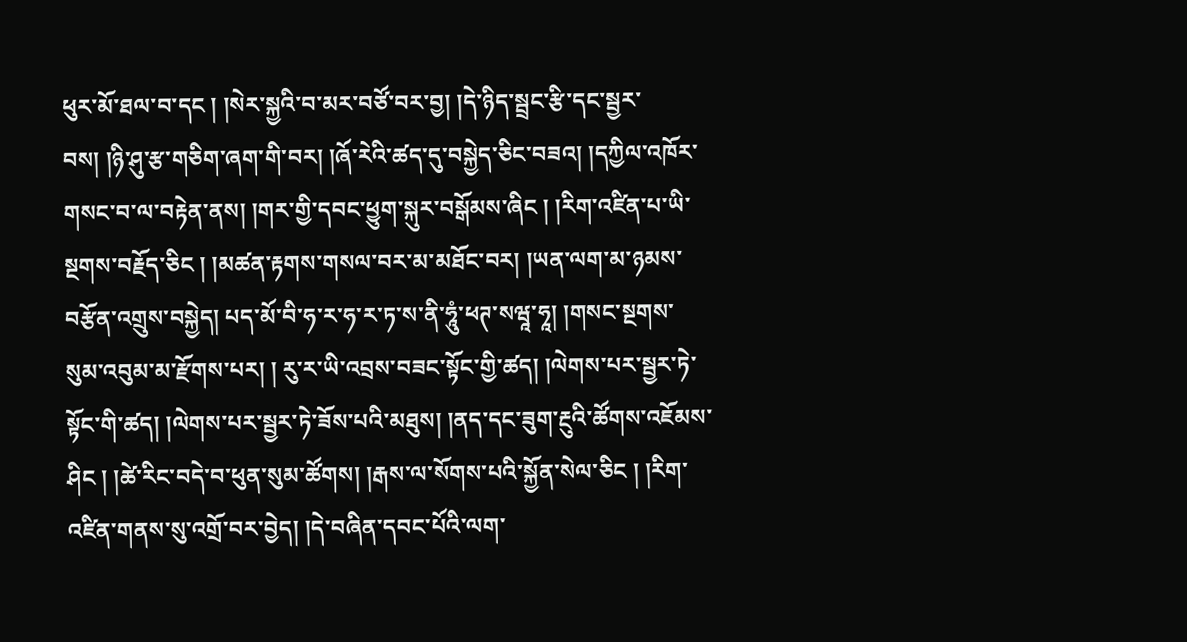ཕུར་མོ་ཐལ་བ་དང ། །སེར་སྐྱའི་བ་མར་བཙོ་བར་བྱ། །དེ་ཉིད་སྦྲང་རྩི་དང་སྦྱར་བས། །ཉི་ཤུ་རྩ་གཅིག་ཞག་གི་བར། །ཞོ་རེའི་ཚད་དུ་བསྐྱེད་ཅིང་བཟའ། །དཀྱིལ་འཁོར་གསང་བ་ལ་བརྟེན་ནས། །གར་གྱི་དབང་ཕྱུག་སྐུར་བསྒོམས་ཞིང ། །རིག་འཛིན་པ་ཡི་སྔགས་བརྗོད་ཅིང ། །མཚན་རྟགས་གསལ་བར་མ་མཐོང་བར། །ཡན་ལག་མ་ཉམས་བརྩོན་འགྲུས་བསྐྱེད། པད་མོ་བི་ཧ་ར་ཧ་ར་ཏ་ས་ནི་ཧཱུཾ་ཕཊ་སཝཱ་ཧཱ། །གསང་སྔགས་སུམ་འབུམ་མ་རྫོགས་པར། ། རུ་ར་ཡི་འབྲས་བཟང་སྟོང་གྱི་ཚད། །ལེགས་པར་སྦྱར་ཏེ་སྟོང་གི་ཚད། །ལེགས་པར་སྦྱར་ཏེ་ཟོས་པའི་མཐུས། །ནད་དང་ཟུག་རྔུའི་ཚོགས་འཇོམས་ཤིང ། །ཚེ་རིང་བདེ་བ་ཕུན་སུམ་ཚོགས། །རྒས་ལ་སོགས་པའི་སྐྱོན་སེལ་ཅིང ། །རིག་འཛིན་གནས་སུ་འགྲོ་བར་བྱེད། །དེ་བཞིན་དབང་པོའི་ལག་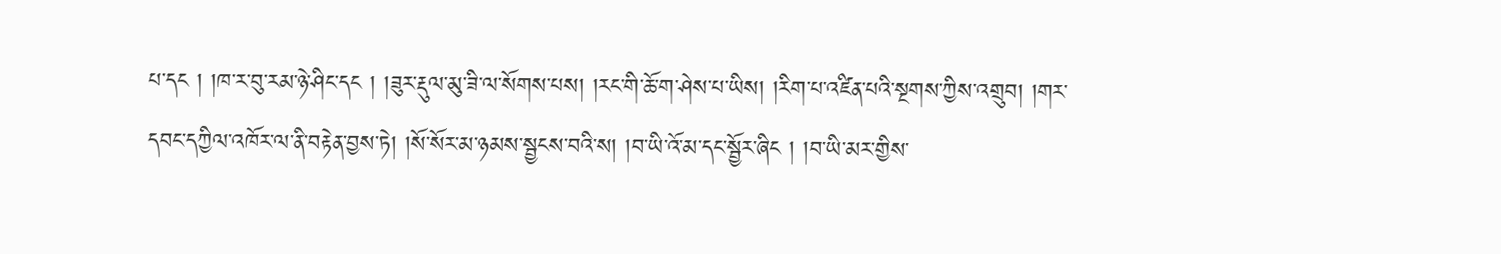པ་དང ། །ཁ་ར་བུ་རམ་ཉེ་ཤིང་དང ། །ཟུར་རྡུལ་མུ་ཟི་ལ་སོགས་པས། །རང་གི་ཆོ་ག་ཤེས་པ་ཡིས། །རིག་པ་འཛིན་པའི་སྔགས་ཀྱིས་འགྲུབ། །གར་དབང་དཀྱིལ་འཁོར་ལ་ནི་བརྟེན་བྱས་ཏེ། །སོ་སོར་མ་ཉམས་སྦྱངས་བའི་ས། །བ་ཡི་འོ་མ་དང་སྦྱོར་ཞིང ། །བ་ཡི་མར་གྱིས་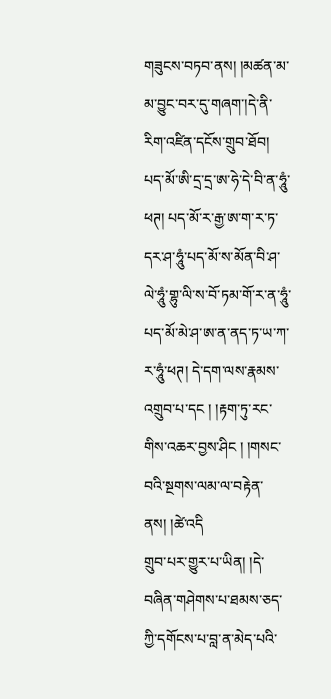གཟུངས་བཏབ་ནས། །མཚན་མ་མ་བྱུང་བར་དུ་གཞག་།དེ་ནི་རིག་འཛིན་དངོས་གྲུབ་ཐོབ། པད་མོ་ཨི་དྲ་དྲ་ཨ་ཧེ་དེ་བི་ན་ཧཱུཾ་ཕཊ། པད་མོ་ར་རྒྱ་ཨ་ག་ར་ཏ་དར་ཤ་ཧཱུཾ་པད་མོ་ས་མོན་བི་ཤ་ལེ་ཧཱུཾ་གྷུ་ལི་ས་བོ་ཏམ་གོ་ར་ན་ཧཱུཾ་པད་མོ་མེ་ཤ་ཨ་ན་ནད་ཏ་ཡ་ཀ་ར་ཧཱུཾ་ཕཊ། དེ་དག་ལས་རྣམས་འགྲུབ་པ་དང ། །རྟག་ཏུ་རང་གིས་འཆར་བྱས་ཤིང ། །གསང་བའི་སྔགས་ལམ་ལ་བརྟེན་ནས། །ཚེ་འདི
གྲུབ་པར་གྱུར་པ་ཡིན། །དེ་བཞིན་གཤེགས་པ་ཐམས་ཅད་ཀྱི་དགོངས་པ་བླ་ན་མེད་པའི་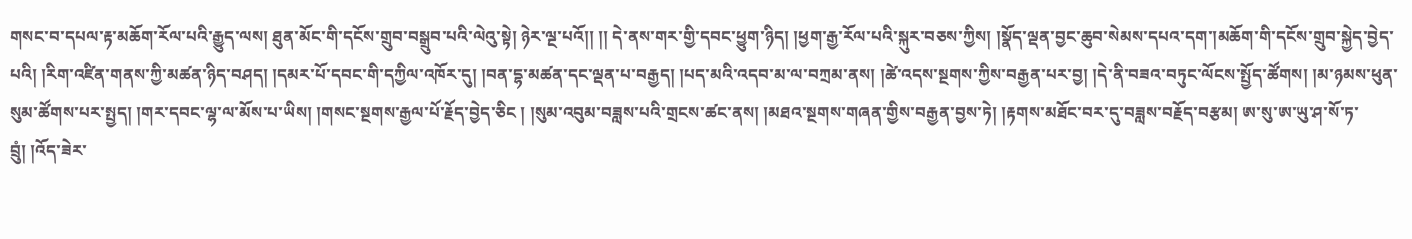གསང་བ་དཔལ་རྟ་མཆོག་རོལ་པའི་རྒྱུད་ལས། ཐུན་མོང་གི་དངོས་གྲུབ་བསྒྲུབ་པའི་ལེའུ་སྟེ། ཉེར་ལྔ་པའོ།། །། དེ་ནས་གར་གྱི་དབང་ཕྱུག་ཉིད། །ཕྱག་རྒྱ་རོལ་པའི་སྐུར་བཅས་ཀྱིས། །སྣོད་ལྡན་བྱང་ཆུབ་སེམས་དཔའ་དག་།མཆོག་གི་དངོས་གྲུབ་སྐྱེད་བྱེད་པའི། །རིག་འཛིན་གནས་ཀྱི་མཚན་ཉིད་བཤད། །དམར་པོ་དབང་གི་དཀྱིལ་འཁོར་དུ། །བན་དྷ་མཚན་དང་ལྡན་པ་བརྒྱད། །པད་མའི་འདབ་མ་ལ་བཀྲམ་ནས། །ཚེ་འདས་སྔགས་ཀྱིས་བརྒྱན་པར་བྱ། །དེ་ནི་བཟའ་བཏུང་ལོངས་སྤྱོད་ཚོགས། །མ་ཉམས་ཕུན་སུམ་ཚོགས་པར་སྤྱད། །གར་དབང་ལྷ་ལ་མོས་པ་ཡིས། །གསང་སྔགས་རྒྱལ་པོ་རྗོད་བྱེད་ཅིང ། །སུམ་འབུམ་བཟླས་པའི་གྲངས་ཚང་ནས། །མཐའ་སྔགས་གཞན་གྱིས་བརྒྱན་བྱས་ཏེ། །རྟགས་མཐོང་བར་དུ་བཟླས་བརྗོད་བརྩམ། ཨ་སུ་ཨ་ཡུ་ཤ་སོ་ཏ་བྲུཾ། །འོད་ཟེར་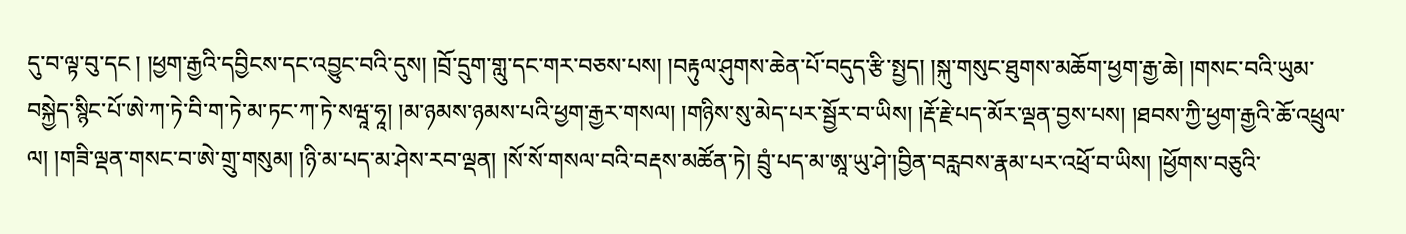དུ་བ་ལྟ་བུ་དང ། །ཕྱག་རྒྱའི་དབྱིངས་དང་འབྱུང་བའི་དུས། །བྲོ་དྲུག་གླུ་དང་གར་བཅས་པས། །བརྟུལ་ཤུགས་ཆེན་པོ་བདུད་རྩི་སྤྱད། །སྐུ་གསུང་ཐུགས་མཆོག་ཕྱག་རྒྱ་ཆེ། །གསང་བའི་ཡུམ་བསྐྱེད་སྙིང་པོ་ཨེ་ཀ་ཏེ་བི་ག་ཏེ་མ་ཏང་ཀ་ཏེ་སཝཱ་ཧཱ། །མ་ཉམས་ཉམས་པའི་ཕྱག་རྒྱར་གསལ། །གཉིས་སུ་མེད་པར་སྦྱོར་བ་ཡིས། །རྡོ་རྗེ་པད་མོར་ལྡན་བྱས་པས། །ཐབས་ཀྱི་ཕྱག་རྒྱའི་ཆོ་འཕྲུལ་ལ། །གཟི་ལྡན་གསང་བ་ཨེ་གྲུ་གསུམ། །ཉི་མ་པད་མ་ཤེས་རབ་ལྡན། །སོ་སོ་གསལ་བའི་བརྡས་མཚོན་ཏེ། བྲུཾ་པད་མ་ཨཱ་ཡུ་ཤེ་།བྱིན་བརླབས་རྣམ་པར་འཕྲོ་བ་ཡིས། །ཕྱོགས་བཅུའི་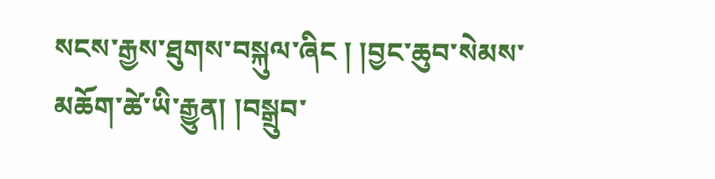སངས་རྒྱས་ཐུགས་བསྐུལ་ཞིང ། །བྱང་ཆུབ་སེམས་མཆོག་ཚེ་ཡི་རྒྱུན། །བསྒྲུབ་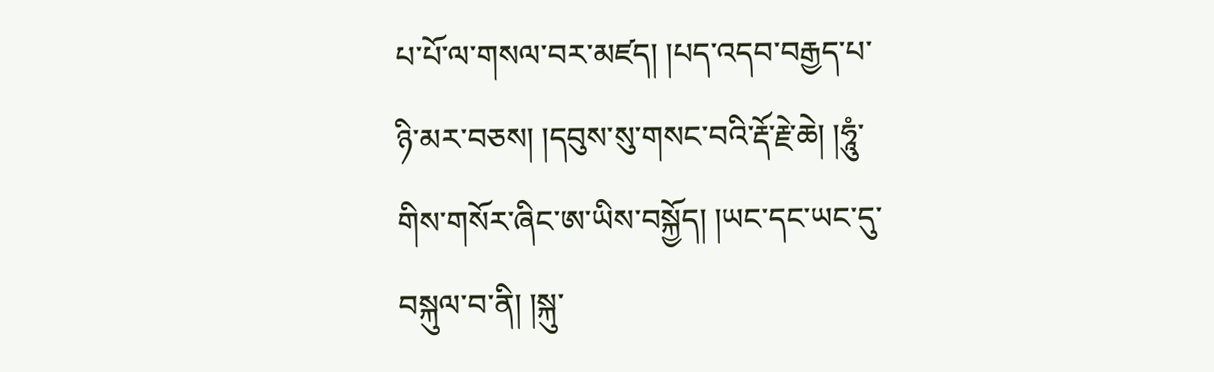པ་པོ་ལ་གསལ་བར་མཛད། །པད་འདབ་བརྒྱད་པ་ཉི་མར་བཅས། །དབུས་སུ་གསང་བའི་རྡོ་རྗེ་ཆེ། །ཧཱུཾ་གིས་གསོར་ཞིང་ཨ་ཡིས་བསྐྱོད། །ཡང་དང་ཡང་དུ་བསྐུལ་བ་ནི། །སྐུ་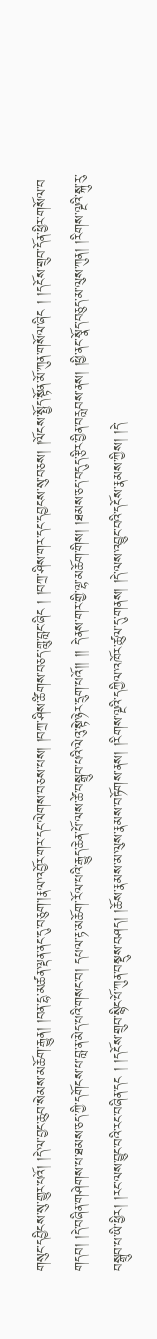གསུང་དབྱིངས་སུ་གྱུར་པའོ། །དེ་ལ་བྱང་ཆུབ་སེམས་མཆོག་རྒྱུན། །བན་དྷ་མཚན་ལྡན་ནང་དུ་བཅུག་།རྣལ་འབྱོར་གར་དང་ལེགས་བཅས་པས། །བཀྲ་ཤིས་ཚིགས་བཅད་གླུ་བླང་ཞིང ། །བཀྲ་ཤིས་གར་དང་དབྱངས་སུ་བཅས། །ལོངས་སྤྱོད་སྟོན་མོ་ཀུན་གསོལ་ཞིང ། །དངོས་གྲུབ་དོན་ཕྱིར་གསོལ་བ
གདབ། །དེ་བཞིན་གཤེགས་པ་ཐམས་ཅད་ཀྱི་དགོངས་པ་བླ་ན་མེད་པའི་གསང་བ། དཔལ་རྟ་མཆོག་རོལ་པའི་རྒྱུད་ཆེན་པོ་ལས་ཚེ་བསྒྲུབ་པའི་ལེའུ་སྟེ་ཉེར་དྲུག་པའོ།། །། དེ་ནས་གར་གྱི་ལྷ་མཆོག་གིས། །ཐམས་ཅད་བདུད་རྩིར་བྱིན་བརླབས་ནས། །ཕྱི་ནང་སྣོད་བཅུད་མ་ལུས་ཀུན། །རིགས་ལྔའི་སྐུ་རུ་བསྒྲུབ་པ་ཡི་ཕྱིར། །རང་ལས་བྱུང་བའི་རང་བཞིན་དང ། །དངོས་གྲུབ་སྙིང་པོ་ཀུན་བསྡུས་བཤད། །ཆོས་རྣམས་མ་ལུས་རྣམས་བཏོགས་ནས། །རིགས་ལྔའི་དཀྱིལ་འཁོར་ཚུལ་དུ་གནས། །དེ་ལས་འབྱུང་བའི་དངོས་རྣམས་ཀྱིས། །དེ་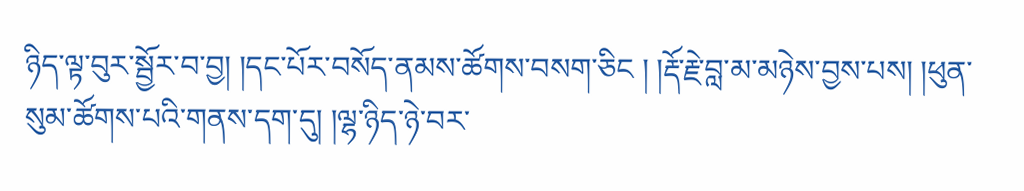ཉིད་ལྟ་བུར་སྦྱོར་བ་བྱ། །དང་པོར་བསོད་ནམས་ཚོགས་བསག་ཅིང ། །རྡོ་རྗེ་བླ་མ་མཉེས་བྱས་པས། །ཕུན་སུམ་ཚོགས་པའི་གནས་དག་དུ། །ལྷ་ཉིད་ཉེ་བར་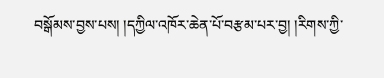བསྒོམས་བྱས་པས། །དཀྱིལ་འཁོར་ཆེན་པོ་བརྩམ་པར་བྱ། །རིགས་ཀྱི་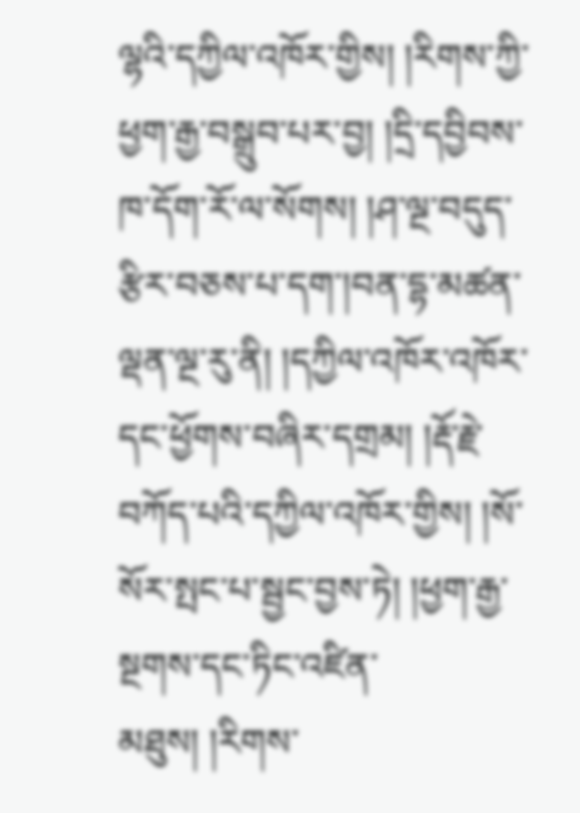ལྷའི་དཀྱིལ་འཁོར་གྱིས། །རིགས་ཀྱི་ཕྱག་རྒྱ་བསྒྲུབ་པར་བྱ། །དྲི་དབྱིབས་ཁ་དོག་རོ་ལ་སོགས། །ཤ་ལྔ་བདུད་རྩིར་བཅས་པ་དག་།བན་དྷ་མཚན་ལྡན་ལྔ་རུ་ནི། །དཀྱིལ་འཁོར་འཁོར་དང་ཕྱོགས་བཞིར་དགྲམ། །རྡོ་རྗེ་བཀོད་པའི་དཀྱིལ་འཁོར་གྱིས། །སོ་སོར་སྤང་པ་སྦྱང་བྱས་ཏེ། །ཕྱག་རྒྱ་སྔགས་དང་ཏིང་འཛིན་མཐུས། །རིགས་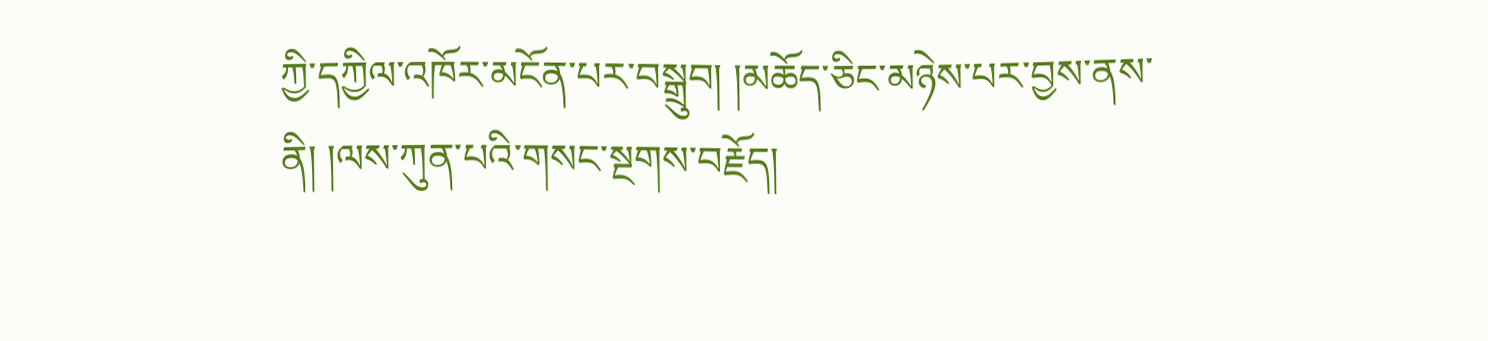ཀྱི་དཀྱིལ་འཁོར་མངོན་པར་བསྒྲུབ། །མཆོད་ཅིང་མཉེས་པར་བྱས་ནས་ནི། །ལས་ཀུན་པའི་གསང་སྔགས་བརྗོད།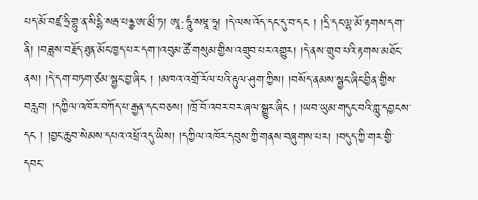པད་མོ་བཛྲ་ཧྲི་གྷུ་ན་སིདྷི་སརྦ་པཉྩ་ཨ་མྲྀ་ཏ། ཨཱ:ཧཱུཾ་སཝཱ་ཧཱ། །དེ་ལས་འོད་དང་དུ་བ་དང ། །དྲི་དང་ལྷ་མོ་རྟགས་དག་ནི། །བཟླས་བརྗོད་ཐུན་མོང་ཁྱད་པར་དག་།འབུམ་ཚོ་གསུམ་གྱིས་འགྲུབ་པར་འགྱུར། །དེ་ནས་གྲུབ་པའི་རྟགས་མཐོང་ནས། །དེ་དག་བཏག་ཙམ་སྦྱང་བྱ་ཞིང ། །མཁའ་འགྲོ་རོལ་པའི་རྟུལ་ཤུག་ཀྱིས། །བསོད་ནམས་སྦྱང་ཞིང་བྱིན་གྱིས་བརླབ། །དཀྱིལ་འཁོར་བཀོད་པ་རྒྱན་དང་བཅས། །ཁྲོ་བོ་འབར་བར་ཞལ་སྒྱུར་ཞིང ། །ཡབ་ཡུམ་གདུང་བའི་གླུ་དབྱངས་དང ། །བྱང་ཆུབ་སེམས་དཔའ་འཕྲོ་འདུ་ཡིས། །དཀྱིལ་འཁོར་དབུས་ཀྱི་གནས་བཞུགས་པར། །བདུད་ཀྱི་གར་གྱི་དབང་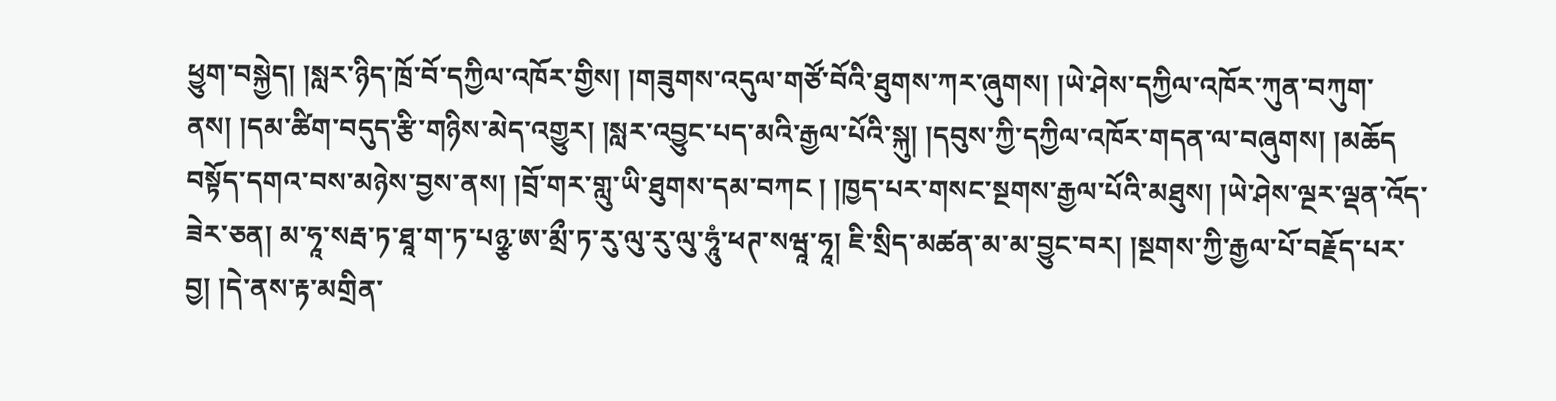ཕྱུག་བསྐྱེད། །སླར་ཉིད་ཁྲོ་བོ་དཀྱིལ་འཁོར་གྱིས། །གཟུགས་འདུལ་གཙོ་བོའི་ཐུགས་ཀར་ཞུགས། །ཡེ་ཤེས་དཀྱིལ་འཁོར་ཀུན་བཀུག་ནས། །དམ་ཚིག་བདུད་རྩི་གཉིས་མེད་འགྱུར། །སླར་འབྱུང་པད་མའི་རྒྱལ་པོའི་སྐུ། །དབུས་ཀྱི་དཀྱིལ་འཁོར་གདན་ལ་བཞུགས། །མཆོད
བསྟོད་དགའ་བས་མཉེས་བྱས་ནས། །བྲོ་གར་གླུ་ཡི་ཐུགས་དམ་བཀང ། །ཁྱད་པར་གསང་སྔགས་རྒྱལ་པོའི་མཐུས། །ཡེ་ཤེས་ལྔར་ལྡན་འོད་ཟེར་ཅན། མ་ཧཱ་སརྦ་ཏ་ཐཱ་ག་ཏ་པཉྩ་ཨ་མྲྀ་ཏ་རུ་ལུ་རུ་ལུ་ཧཱུཾ་ཕཊ་སཝཱ་ཧཱ། ཇི་སྲིད་མཚན་མ་མ་བྱུང་བར། །སྔགས་ཀྱི་རྒྱལ་པོ་བརྗོད་པར་བྱ། །དེ་ནས་རྟ་མགྲིན་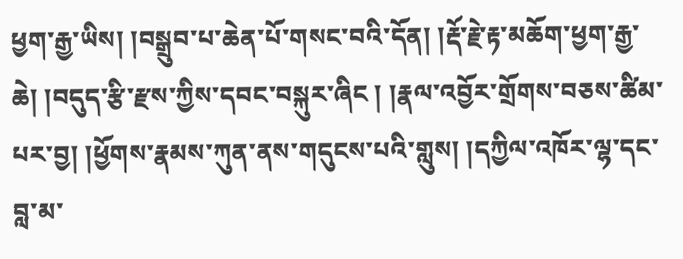ཕྱག་རྒྱ་ཡིས། །བསྒྲུབ་པ་ཆེན་པོ་གསང་བའི་དོན། །རྡོ་རྗེ་རྟ་མཆོག་ཕྱག་རྒྱ་ཆེ། །བདུད་རྩི་རྫས་ཀྱིས་དབང་བསྐུར་ཞིང ། །རྣལ་འབྱོར་གྲོགས་བཅས་ཚིམ་པར་བྱ། །ཕྱོགས་རྣམས་ཀུན་ནས་གདུངས་པའི་གླུས། །དཀྱིལ་འཁོར་ལྷ་དང་བླ་མ་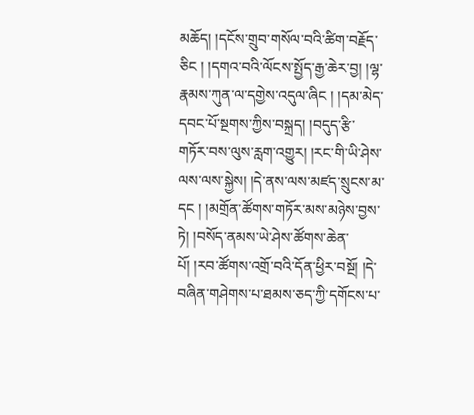མཆོད། །དངོས་གྲུབ་གསོལ་བའི་ཚིག་བརྗོད་ཅིང ། །དགའ་བའི་ལོངས་སྤྱོད་རྒྱ་ཆེར་བྱ། །ལྷ་རྣམས་ཀུན་ལ་དགྱེས་འདུལ་ཞིང ། །དམ་མེད་དབང་པོ་སྔགས་ཀྱིས་བསྐྲད། །བདུད་རྩི་གཏོར་བས་ལུས་རླག་འགྱུར། །རང་གི་ཡི་ཤེས་ལས་ལས་སྐྱེས། །དེ་ནས་ལས་མཛད་སྲུངས་མ་དང ། །མགྲོན་ཚོགས་གཏོར་མས་མཉེས་བྱས་ཏེ། །བསོད་ནམས་ཡེ་ཤེས་ཚོགས་ཆེན་པོ། །རབ་ཚོགས་འགྲོ་བའི་དོན་ཕྱིར་བསྔོ། །དེ་བཞིན་གཤེགས་པ་ཐམས་ཅད་ཀྱི་དགོངས་པ་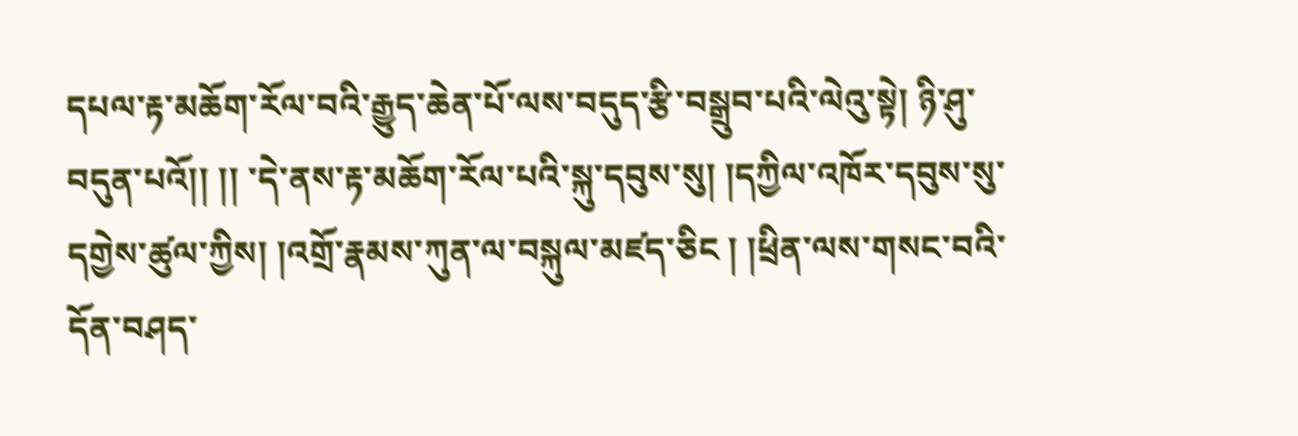དཔལ་རྟ་མཆོག་རོལ་བའི་རྒྱུད་ཆེན་པོ་ལས་བདུད་རྩི་བསྒྲུབ་པའི་ལེའུ་སྟེ། ཉི་ཤུ་བདུན་པའོ།། །། ་དེ་ནས་རྟ་མཆོག་རོལ་པའི་སྐུ་དབུས་སུ། །དཀྱིལ་འཁོར་དབུས་སུ་དགྱེས་ཚུལ་ཀྱིས། །འགྲོ་རྣམས་ཀུན་ལ་བསྐུལ་མཛད་ཅིང ། །ཕྲིན་ལས་གསང་བའི་དོན་བཤད་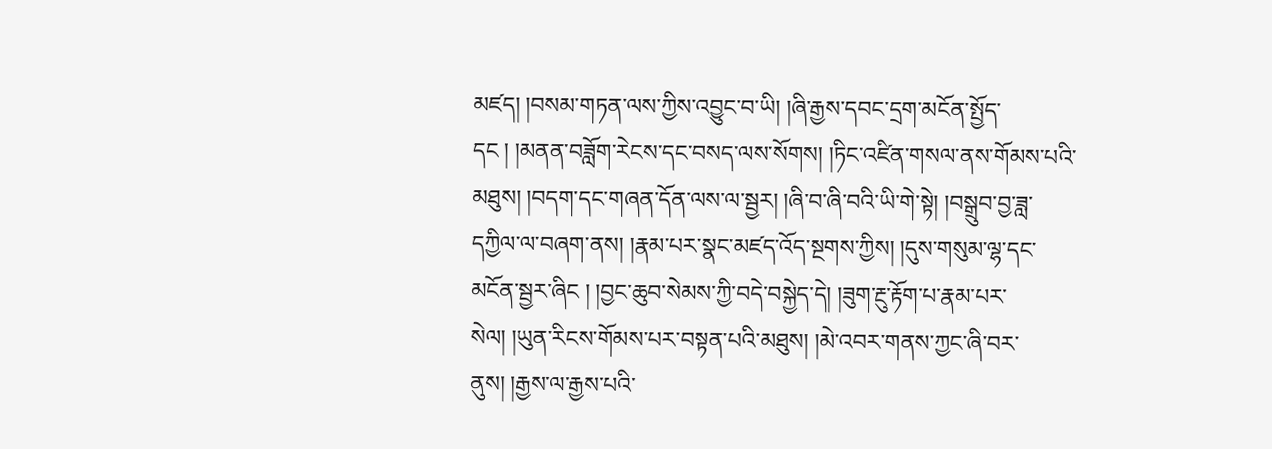མཛད། །བསམ་གཏན་ལས་ཀྱིས་འབྱུང་བ་ཡི། །ཞི་རྒྱས་དབང་དྲག་མངོན་སྤྱོད་དང ། །མནན་བཟློག་རེངས་དང་བསད་ལས་སོགས། །ཏིང་འཛིན་གསལ་ནས་གོམས་པའི་མཐུས། །བདག་དང་གཞན་དོན་ལས་ལ་སྦྱར། །ཞི་བ་ཞི་བའི་ཡི་གེ་སྟེ། །བསྒྲུབ་བྱ་ཟླ་དཀྱིལ་ལ་བཞག་ནས། །རྣམ་པར་སྣང་མཛད་འོད་སྔགས་ཀྱིས། །དུས་གསུམ་ལྷ་དང་མངོན་སྦྱར་ཞིང ། །བྱང་ཆུབ་སེམས་ཀྱི་བདེ་བསྐྱེད་དེ། །ཟུག་རྔུ་རྟོག་པ་རྣམ་པར་སེལ། །ཡུན་རིངས་གོམས་པར་བསྟན་པའི་མཐུས། །མེ་འབར་གནས་ཀྱང་ཞི་བར་ནུས། །རྒྱས་ལ་རྒྱས་པའི་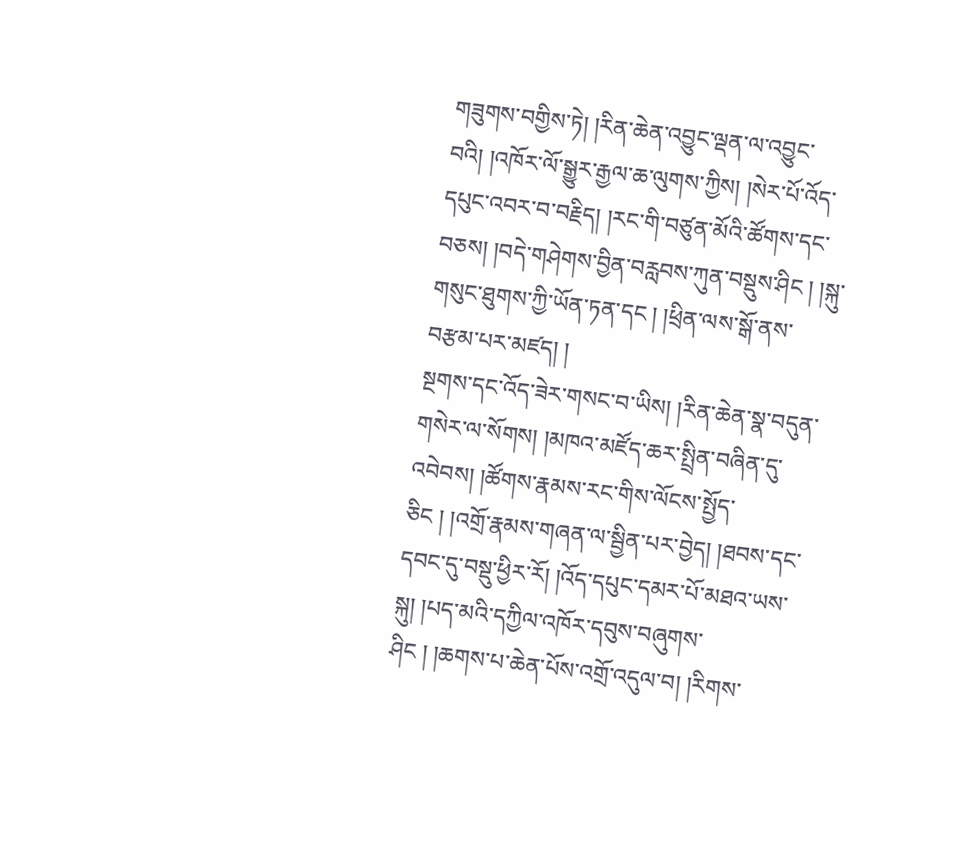གཟུགས་བགྱིས་ཏེ། །རིན་ཆེན་འབྱུང་ལྡན་ལ་འབྱུང་བའི། །འཁོར་ལོ་སྒྱུར་རྒྱལ་ཆ་ལུགས་ཀྱིས། །སེར་པོ་འོད་དཔུང་འབར་བ་བརྗིད། །རང་གི་བཙུན་མོའི་ཚོགས་དང་བཅས། །བདེ་གཤེགས་བྱིན་བརླབས་ཀུན་བསྡུས་ཤིང ། །སྐུ་གསུང་ཐུགས་ཀྱི་ཡོན་ཏན་དང ། །ཕྲིན་ལས་སྒོ་ནས་བརྩམ་པར་མཛད། །
སྔགས་དང་འོད་ཟེར་གསང་བ་ཡིས། །རིན་ཆེན་སྣ་བདུན་གསེར་ལ་སོགས། །མཁའ་མཛོད་ཆར་སྤྲིན་བཞིན་དུ་འབེབས། །ཚོགས་རྣམས་རང་གིས་ལོངས་སྤྱོད་ཅིང ། །འགྲོ་རྣམས་གཞན་ལ་སྦྱིན་པར་བྱེད། །ཐབས་དང་དབང་དུ་བསྡུ་ཕྱིར་རོ། །འོད་དཔུང་དམར་པོ་མཐའ་ཡས་སྐུ། །པད་མའི་དཀྱིལ་འཁོར་དབུས་བཞུགས་ཤིང ། །ཆགས་པ་ཆེན་པོས་འགྲོ་འདུལ་བ། །རིགས་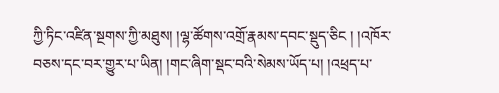ཀྱི་ཏིང་འཛིན་སྔགས་ཀྱི་མཐུས། །ལྷ་ཚོགས་འགྲོ་རྣམས་དབང་སྡུད་ཅིང ། །འཁོར་བཅས་དང་བར་གྱུར་པ་ཡིན། །གང་ཞིག་སྡང་བའི་སེམས་ཡོད་པ། །འཕྲད་པ་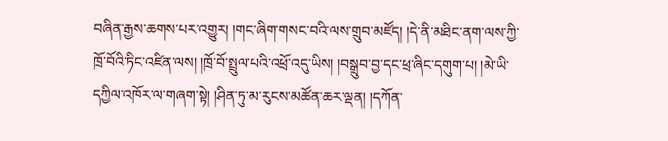བཞིན་རྒྱས་ཆགས་པར་འགྱུར། །གང་ཞིག་གསང་བའི་ལས་གྲུབ་མཛོད། །དེ་ནི་མཐིང་ནག་ལས་ཀྱི་ཁྲོ་བོའི་ཏིང་འཛིན་ལས། །ཁྲོ་བོ་སྤྲུལ་པའི་འཕྲོ་འདུ་ཡིས། །བསྒྲུབ་བྱ་དང་ཕྲ་ཞིང་དགུག་པ། །མེ་ཡི་དཀྱིལ་འཁོར་ལ་གཞག་སྟེ། །ཤིན་ཏུ་མ་རུངས་མཚོན་ཆར་ལྡན། །དཀོན་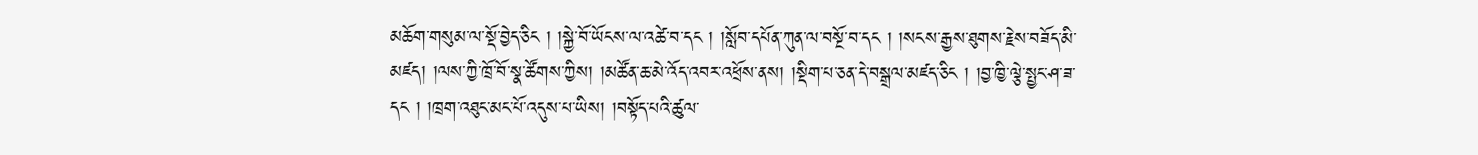མཆོག་གསུམ་ལ་སྡོ་བྱེད་ཅིང ། །སྐྱེ་བོ་ཡོངས་ལ་འཚེ་བ་དང ། །སློབ་དཔོན་ཀུན་ལ་བསྔོ་བ་དང ། །སངས་རྒྱས་ཐུགས་རྗེས་བཟོད་མི་མཛད། །ལས་ཀྱི་ཁྲོ་བོ་སྣ་ཚོགས་ཀྱིས། །མཚོན་ཆ་མེ་འོད་འབར་འཕྲོས་ནས། །སྡིག་པ་ཅན་དེ་བསྒྲལ་མཛད་ཅིང ། །བྱ་ཁྱི་ལྕེ་སྤྱང་ཤ་ཟ་དང ། །ཁྲག་འཐུང་མང་པོ་འདུས་པ་ཡིས། །བསྟོད་པའི་ཚུལ་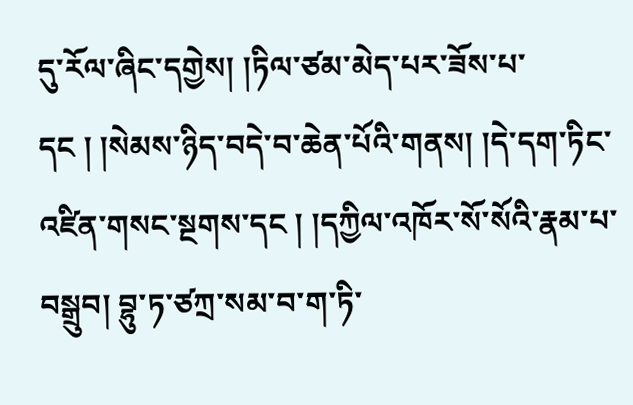དུ་རོལ་ཞིང་དགྱེས། །ཏིལ་ཙམ་མེད་པར་ཟོས་པ་དང ། །སེམས་ཉིད་བདེ་བ་ཆེན་པོའི་གནས། །དེ་དག་ཏིང་འཛིན་གསང་སྔགས་དང ། །དཀྱིལ་འཁོར་སོ་སོའི་རྣམ་པ་བསྒྲུབ། བྷུ་ཏ་ཙཀྲ་སམ་བ་ག་ཏི་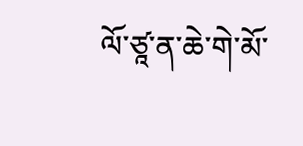ལོ་ཙཱ་ན་ཆེ་གེ་མོ་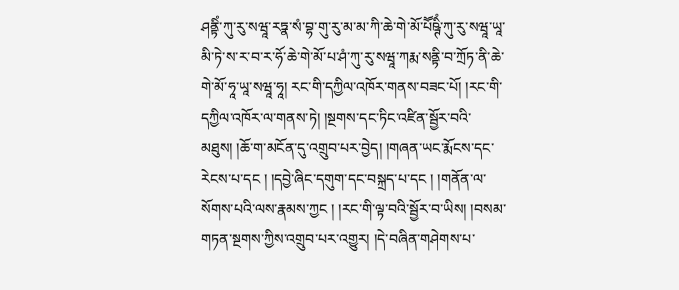ཤནྟིཾ་ཀུ་རུ་སཝཱ་རཏྣ་སཾ་བྷ་གུ་རུ་མ་མ་ཀི་ཆེ་གེ་མོ་པཽཥྚིཾ་ཀུ་རུ་སཝཱ་ཡཱ་མི་ཏེ་ས་ར་བ་ར་ཧོ་ཆེ་གེ་མོ་པ་ཤཾ་ཀུ་རུ་སཝཱ་ཀརྨ་སནྟི་བ་ཀྲོཏ་ནི་ཆེ་གེ་མོ་ཧཱ་ཡཱ་སཝཱ་ཧཱ། རང་གི་དཀྱིལ་འཁོར་གནས་བཟང་པོ། །རང་གི་དཀྱིལ་འཁོར་ལ་གནས་ཏེ། །སྔགས་དང་ཏིང་འཛིན་སྦྱོར་བའི་མཐུས། །ཆོ་ག་མངོན་དུ་འགྲུབ་པར་བྱེད། །གཞན་ཡང་རྨོངས་དང་རེངས་པ་དང ། །དབྱེ་ཞིང་དགུག་དང་བསྐྲད་པ་དང ། །གནོན་ལ་སོགས་པའི་ལས་རྣམས་ཀྱང ། །རང་གི་ལྟ་བའི་སྦྱོར་བ་ཡིས། །བསམ་གཏན་སྔགས་ཀྱིས་འགྲུབ་པར་འགྱུར། །དེ་བཞིན་གཤེགས་པ་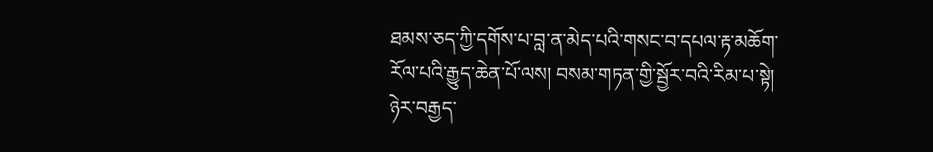ཐམས་ཅད་ཀྱི་དགོས་པ་བླ་ན་མེད་པའི་གསང་བ་དཔལ་རྟ་མཆོག་རོལ་པའི་རྒྱུད་ཆེན་པོ་ལས། བསམ་གཏན་གྱི་སྦྱོར་བའི་རིམ་པ་སྟེ། ཉེར་བརྒྱད་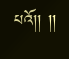པའོ།། །།